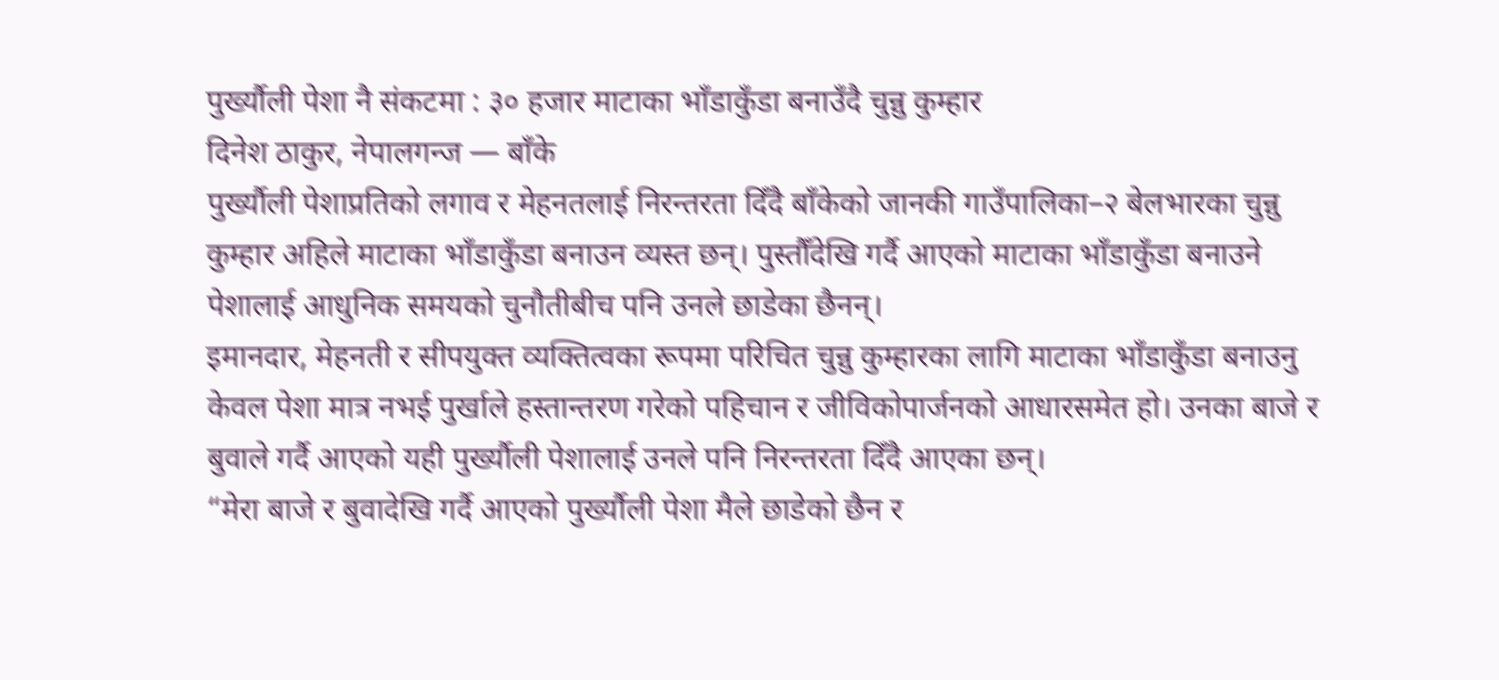पुर्ख्यौली पेशा नै संकटमा : ३० हजार माटाका भाँडाकुँडा बनाउँदै चुन्नु कुम्हार
दिनेश ठाकुर, नेपालगन्ज — बाँके
पुर्ख्यौली पेशाप्रतिको लगाव र मेहनतलाई निरन्तरता दिँदै बाँकेको जानकी गाउँपालिका–२ बेलभारका चुन्नु कुम्हार अहिले माटाका भाँडाकुँडा बनाउन व्यस्त छन्। पुस्तौँदेखि गर्दै आएको माटाका भाँडाकुँडा बनाउने पेशालाई आधुनिक समयको चुनौतीबीच पनि उनले छाडेका छैनन्।
इमानदार, मेहनती र सीपयुक्त व्यक्तित्वका रूपमा परिचित चुन्नु कुम्हारका लागि माटाका भाँडाकुँडा बनाउनु केवल पेशा मात्र नभई पुर्खाले हस्तान्तरण गरेको पहिचान र जीविकोपार्जनको आधारसमेत हो। उनका बाजे र बुवाले गर्दै आएको यही पुर्ख्यौली पेशालाई उनले पनि निरन्तरता दिँदै आएका छन्।
“मेरा बाजे र बुवादेखि गर्दै आएको पुर्ख्यौली पेशा मैले छाडेको छैन र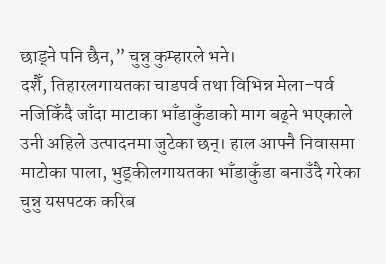छाड्ने पनि छैन,” चुन्नु कुम्हारले भने।
दशैँ, तिहारलगायतका चाडपर्व तथा विभिन्न मेला–पर्व नजिकिँदै जाँदा माटाका भाँडाकुँडाको माग बढ्ने भएकाले उनी अहिले उत्पादनमा जुटेका छन्। हाल आफ्नै निवासमा माटोका पाला, भुड्कीलगायतका भाँडाकुँडा बनाउँदै गरेका चुन्नु यसपटक करिब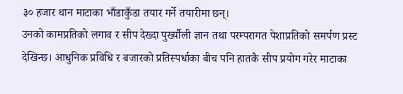३० हजार थान माटाका भाँडाकुँडा तयार गर्ने तयारीमा छन्।
उनको कामप्रतिको लगाव र सीप देख्दा पुर्ख्यौली ज्ञान तथा परम्परागत पेशाप्रतिको समर्पण प्रस्ट देखिन्छ। आधुनिक प्रविधि र बजारको प्रतिस्पर्धाका बीच पनि हातकै सीप प्रयोग गरेर माटाका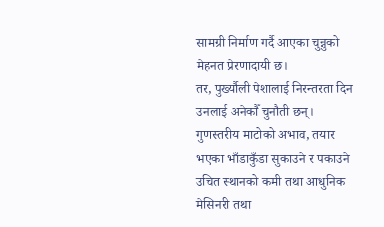सामग्री निर्माण गर्दै आएका चुन्नुको मेहनत प्रेरणादायी छ।
तर, पुर्ख्यौली पेशालाई निरन्तरता दिन उनलाई अनेकौँ चुनौती छन्। गुणस्तरीय माटोको अभाव, तयार भएका भाँडाकुँडा सुकाउने र पकाउने उचित स्थानको कमी तथा आधुनिक मेसिनरी तथा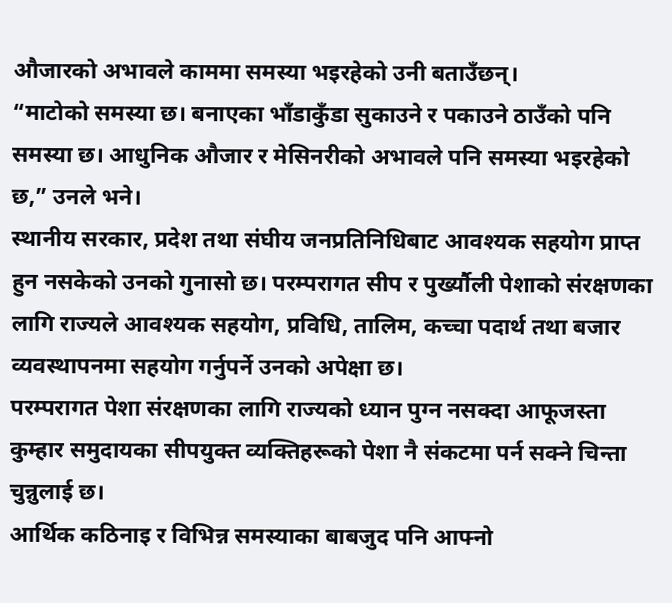औजारको अभावले काममा समस्या भइरहेको उनी बताउँछन्।
“माटोको समस्या छ। बनाएका भाँडाकुँडा सुकाउने र पकाउने ठाउँको पनि समस्या छ। आधुनिक औजार र मेसिनरीको अभावले पनि समस्या भइरहेको छ,” उनले भने।
स्थानीय सरकार, प्रदेश तथा संघीय जनप्रतिनिधिबाट आवश्यक सहयोग प्राप्त हुन नसकेको उनको गुनासो छ। परम्परागत सीप र पुर्ख्यौली पेशाको संरक्षणका लागि राज्यले आवश्यक सहयोग, प्रविधि, तालिम, कच्चा पदार्थ तथा बजार व्यवस्थापनमा सहयोग गर्नुपर्ने उनको अपेक्षा छ।
परम्परागत पेशा संरक्षणका लागि राज्यको ध्यान पुग्न नसक्दा आफूजस्ता कुम्हार समुदायका सीपयुक्त व्यक्तिहरूको पेशा नै संकटमा पर्न सक्ने चिन्ता चुन्नुलाई छ।
आर्थिक कठिनाइ र विभिन्न समस्याका बाबजुद पनि आफ्नो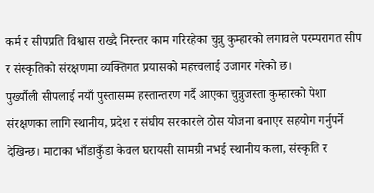कर्म र सीपप्रति विश्वास राख्दै निरन्तर काम गरिरहेका चुन्नु कुम्हारको लगावले परम्परागत सीप र संस्कृतिको संरक्षणमा व्यक्तिगत प्रयासको महत्त्वलाई उजागर गरेको छ।
पुर्ख्यौली सीपलाई नयाँ पुस्तासम्म हस्तान्तरण गर्दै आएका चुन्नुजस्ता कुम्हारको पेशा संरक्षणका लागि स्थानीय, प्रदेश र संघीय सरकारले ठोस योजना बनाएर सहयोग गर्नुपर्ने देखिन्छ। माटाका भाँडाकुँडा केवल घरायसी सामग्री नभई स्थानीय कला, संस्कृति र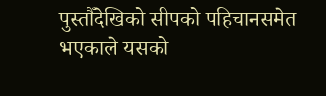पुस्तौँदेखिको सीपको पहिचानसमेत भएकाले यसको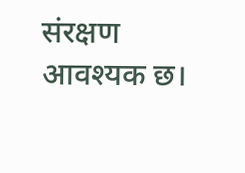संरक्षण आवश्यक छ।